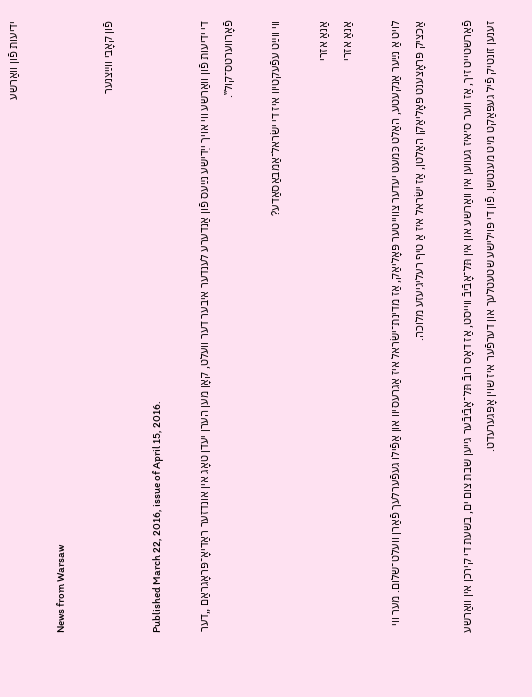ידיעות פֿון וואַרשע

News from Warsaw

פֿון קאָבי ווײַצנער

Published March 22, 2016, issue of April 15, 2016.

די ידיעות פֿון וואַרשע ווי אויך ייִדישע נײַעס פֿון אַנדערע לענדער איבער דער וועלט, קאָן מען הערן יעדן טאָג אין אונדזער ראַדיאָ־פּראָגראַם „דער פֿאָרווערטס־קול‟.

ווי ווײַט עפֿעקטיוו איז די ישׂראל־אַמבאַסאַדע?

אַנאַ אזרי
אַנאַ אזרי

לויט אַ נײַער אַנקעטע, האַלט כּמעט יעדער צווייטער פּאָליאַק, אַז מדינת־ישׂראל איז אַגרעסיוו און אַפֿילו געפֿערלעך פֿאַרן וועלט־שלום. מער ווי אַכציק פּראָצענט פּאָליאַקן האַלטן, אַז ישׂראל איז אַ טיף רעליגיעזע מלוכה.

פֿאַרשטייט זיך, אַז ווער ס׳איז געווען אין וואַרשע און אין תּל־אָבֿיבֿ ווייסט, אַז דאָס רובֿ תּל־אָבֿיבֿער גייען שבת צום ים, בשעת די קירכן אין וואַרשע זענען זונטיק פֿיל געפּאַקט מיט מענטשן. פֿון די פּוילישע שטעטלעך און דערפֿער איז שוין אָפּגערעדט.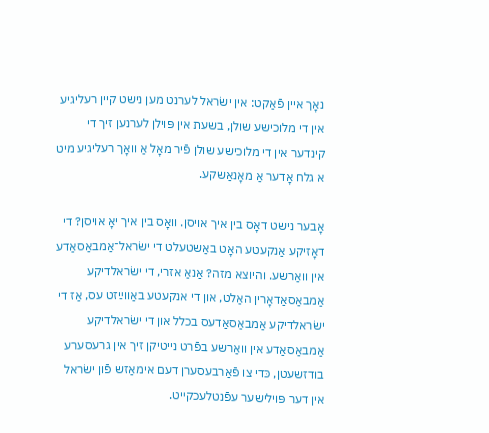נאָך איין פֿאַקט: אין ישׂראל לערנט מען נישט קיין רעליגיע אין די מלוכישע שולן, בשעת אין פּוילן לערנען זיך די קינדער אין די מלוכישע שולן פֿיר מאָל אַ וואָך רעליגיע מיט א גלח אָדער אַ מאָנאַשקע.

אָבער נישט דאָס בין איך אויסן. וואָס בין איך יאָ אויסן? די דאָזיקע אַנקעטע האָט באַשטעלט די ישׂראל־אַמבאַסאַדע אין וואַרשע. והיוצא מזה? אַנאַ אזרי, די ישׂראלדיקע אַמבאַסאַדאָרין האַלט, און די אנקעטע באַווײַזט עס, אַז די ישׂראלדיקע אַמבאַסאַדעס בכלל און די ישׂראלדיקע אַמבאַסאַדע אין וואַרשע בפֿרט נייטיקן זיך אין גרעסערע בודזשעטן, כּדי צו פֿאַרבעסערן דעם אימאַזש פֿון ישׂראל אין דער פּוילישער עפֿנטלעכקײט.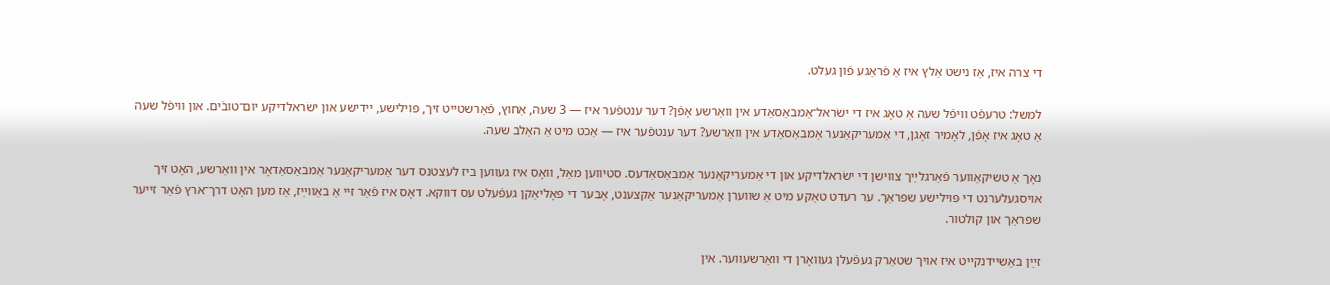די צרה איז, אַז נישט אַלץ איז אַ פֿראַגע פֿון געלט.

למשל: טרעפֿט וויפֿל שעה אַ טאָג איז די ישׂראל־אַמבאַסאַדע אין וואַרשע אָפֿן? דער ענטפֿער איז — 3 שעה, אַחוץ, פֿאַרשטייט זיך, פּוילישע, ייִדישע און ישׂראלדיקע יום־טובֿים. און וויפֿל שעה אַ טאָג איז אָפֿן, לאָמיר זאָגן, די אַמעריקאַנער אַמבאַסאַדע אין וואַרשע? דער ענטפֿער איז — אַכט מיט אַ האַלב שעה.

נאָך אַ טשיקאַווער פֿאַרגלײַך צווישן די ישׂראלדיקע און די אַמעריקאַנער אַמבאַסאַדעס. סטיווען מאַל, וואָס איז געווען ביז לעצטנס דער אַמעריקאַנער אַמבאַסאַדאָר אין וואַרשע, האָט זיך אויסגעלערנט די פּוילישע שפּראַך. ער רעדט טאַקע מיט אַ שווערן אַמעריקאַנער אַקצענט, אָבער די פּאָליאַקן געפֿעלט עס דווקא. דאָס איז פֿאַר זיי אַ באַווײַז, אַז מען האָט דרך־ארץ פֿאַר זייער שפּראַך און קולטור.

זײַן באַשיידנקײט איז אויך שטאַרק געפֿעלן געוואָרן די וואַרשעווער. אין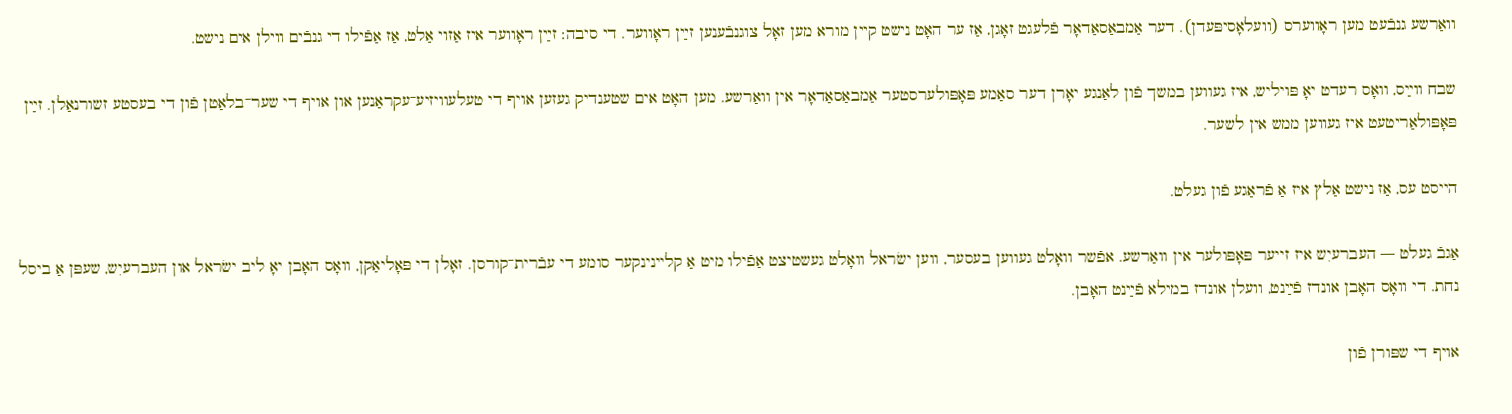וואַרשע גנבֿעט מען ראָווערס (וועלאָסיפּעדן). דער אַמבאַסאַדאָר פֿלעגט זאָגן, אַז ער האָט נישט קיין מורא מען זאָל צוגנבֿענען זײַן ראָווער. די סיבה: זײַן ראָווער איז אַזוי אַלט, אַז אַפֿילו די גנבֿים ווילן אים נישט.

שבח ווײַס, וואָס רעדט יאָ פּויליש, איז געווען במשך פֿון לאַנגע יאָרן דער סאַמע פּאָפּולערסטער אַמבאַסאַדאָר אין וואַרשע. מען האָט אים שטענדיק געזען אויף די טעלעוויזיע־עקראַנען און אויף די שער־בלאַטן פֿון די בעסטע זשורנאַלן. זײַן פּאָפּולאַריטעט איז געווען ממש אין לשער.

הייסט עס, אַז נישט אַלץ איז אַ פֿראַגע פֿון געלט.

אַגבֿ געלט — העברעיִש איז זייער פּאָפּולער אין וואַרשע. אפֿשר וואָלט געווען בעסער, ווען ישׂראל וואָלט געשטיצט אַפֿילו מיט אַ קליינינקער סומע די עבֿרית־קורסן. זאָלן די פּאָליאַקן, וואָס האָבן יאָ ליב ישׂראל און העברעיִש, שעפּן אַ ביסל נחת. די וואָס האָבן אונדז פֿײַנט, וועלן אונדז במילא פֿײַנט האָבן.

אויף די שפּורן פֿון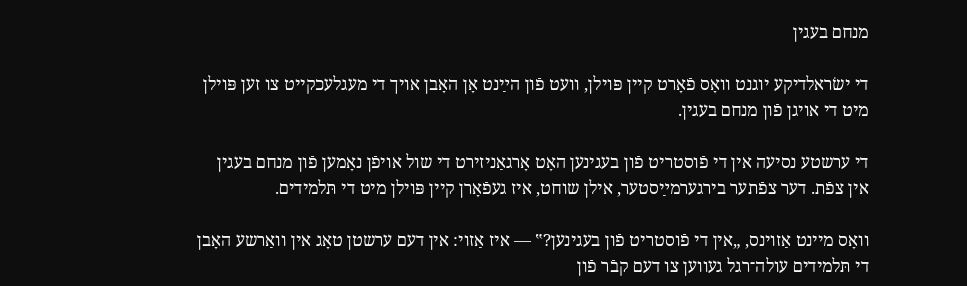מנחם בעגין

די ישׂראלדיקע יוגנט וואָס פֿאָרט קיין פּוילן, וועט פֿון הײַנט אָן האָבן אויך די מעגלעכקייט צו זען פּוילן מיט די אויגן פֿון מנחם בעגין.

די ערשטע נסיעה אין די פֿוסטריט פֿון בעגינען האָט אָרגאַניזירט די שול אויפֿן נאָמען פֿון מנחם בעגין אין צפֿת. דער צפֿתער בירגערמײַסטער, אילן שוחט, איז געפֿאָרן קיין פּוילן מיט די תּלמידים.

וואָס מיינט אַזוינס, „אין די פֿוסטריט פֿון בעגינען?‟ — איז אַזוי: אין דעם ערשטן טאָג אין וואַרשע האָבן די תּלמידים עולה־רגל געווען צו דעם קבֿר פֿון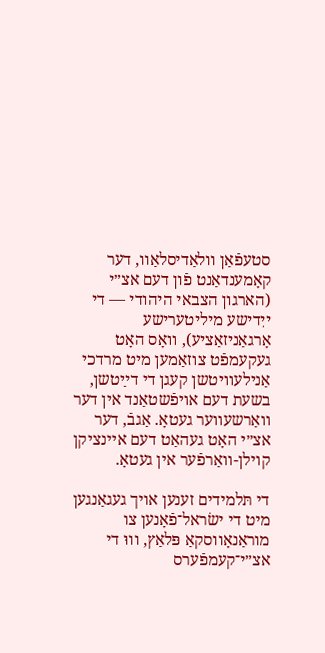סטעפֿאַן וולאַדיסלאַוו, דער קאָמענדאַנט פֿון דעם אצ״י (הארגון הצבאי היהודי — די ייִדישע מיליטערישע אָרגאַניזאַציע), וואָס האָט געקעמפֿט צוזאַמען מיט מרדכי אַנילעוויטשן קעגן די דײַטשן, בשעת דעם אויפֿשטאַנד אין דער וואַרשעווער געטאָ. אַגבֿ, דער אצ״י האָט געהאַט דעם איינציקן קוילן-וואַרפֿער אין געטאָ.

די תּלמידים זענען אויך געגאַנגען מיט די ישׂראל־פֿאָנען צו מוראַנאָווסקאַ פּלאַץ, וווּ די אצ״י־קעמפֿערס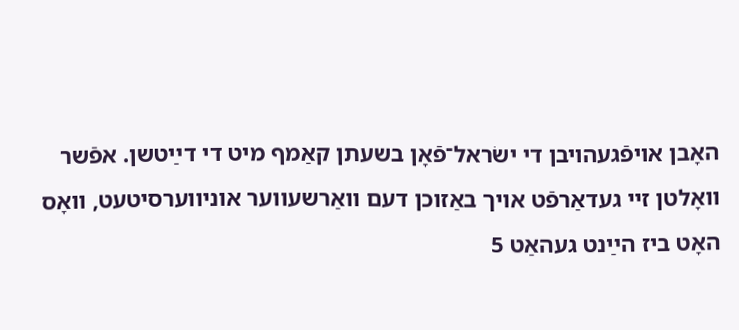האָבן אויפֿגעהויבן די ישׂראל־פֿאָן בשעתן קאַמף מיט די דײַטשן. אפֿשר וואָלטן זיי געדאַרפֿט אויך באַזוכן דעם וואַרשעווער אוניווערסיטעט, וואָס האָט ביז הײַנט געהאַט 5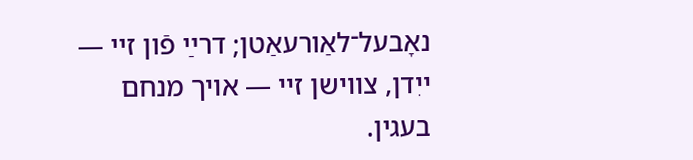נאָבעל־לאַורעאַטן; דרײַ פֿון זיי — ייִדן, צווישן זיי — אויך מנחם בעגין.